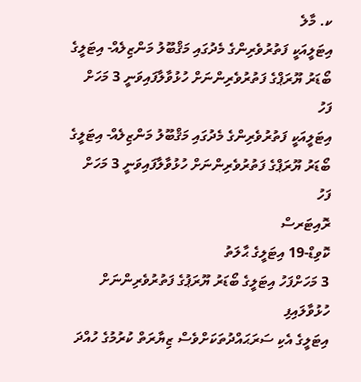ކ. މާލެ
އިޓަލީއަކީ ފަތުރުވެރިންގެ މެދުގައި މަޤްބޫލު މަންޒިލެއް- އިޓަލީގެ ބޯޑަރު ޔޫރަޕްގެ ފަތުރުވެރިންނަށް ހުޅުވާލާފައިވަނީ 3 މަހަށް ފަހު
އިޓަލީއަކީ ފަތުރުވެރިންގެ މެދުގައި މަޤްބޫލު މަންޒިލެއް- އިޓަލީގެ ބޯޑަރު ޔޫރަޕްގެ ފަތުރުވެރިންނަށް ހުޅުވާލާފައިވަނީ 3 މަހަށް ފަހު
ރޮއިޓަރސް
ކޮވިޑް-19 އިޓަލީގެ ޙާލަތު
3 މަހަށްފަހު އިޓަލީގެ ބޯޑަރު ޔޫރަޕުގެ ފަތުރުވެރިންނަށް ހުޅުވާލައިފި
އިޓަލީގެ އެކި ސަރަޙައްދުތަކަށްވެސް ޒިޔާރަތް ކުރުމުގެ ހުއްދަ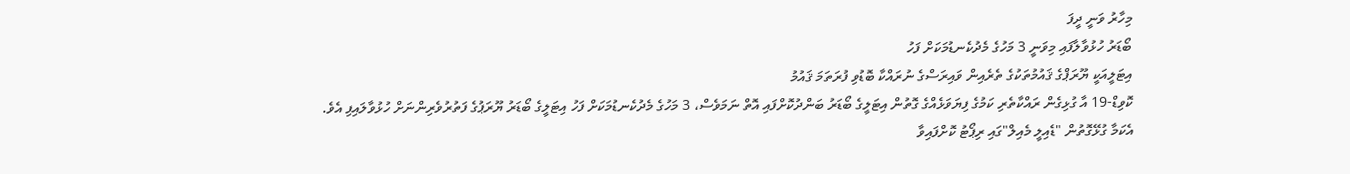މިހާރު ވަނީ ދީފަ
ބޯޑަރު ހުޅުވާލާފައި މިވަނީ 3 މަހުގެ މެދުކެނޑުމަކަށް ފަހު
އިޓަލީއަކީ ޔޫރަޕްގެ ޤައުމުތަކުގެ ތެރެއިން ވައިރަސްގެ ނުރައްކާ ބޮޑުވި ފުރަތަމަ ޤައުމު
ކޮވިޑް-19 އާ ގުޅިގެން ރައްކާތެރި ކަމުގެ ފިޔަވަޅެއްގެ ގޮތުން އިޓަލީގެ ބޯޑަރު ބަންދުކޮށްފައި އޮތް ނަމަވެސް، 3 މަހުގެ މެދުކެނޑުމަކަށް ފަހު އިޓަލީގެ ބޯޑަރު ޔޫރަޕުގެ ފަތުރުވެރިންނަށް ހުޅުވާލައިފި އެވެ.
އެކަމާ ގުޅޭގޮތުން "ޑެއިލީ މެއިލް"ގައި ރިޕޯޓު ކޮށްފައިވާ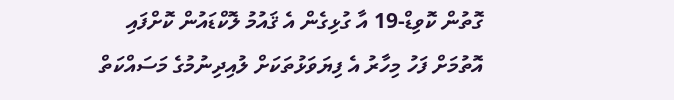ގޮތުން ކޮވިޑް-19 އާ ގުޅިގެން އެ ޤައުމު ލޮކްޑައުން ކޮށްފައި އޮތުމަށް ފަހު މިހާރު އެ ފިޔަވަޅުތަކަށް ލުއިދިނުމުގެ މަސައްކަތް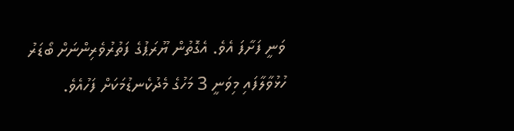ވަނީ ފަށާފަ އެވެ. އެގޮތުން ޔޫރަޕުގެ ފަތުރުވެރިންނަށް ބޯޑަރު ހުޅުވާލާފައި މިވަނީ 3 މަހުގެ މެދުކެނޑުމަކަށް ފަހުއެވެ.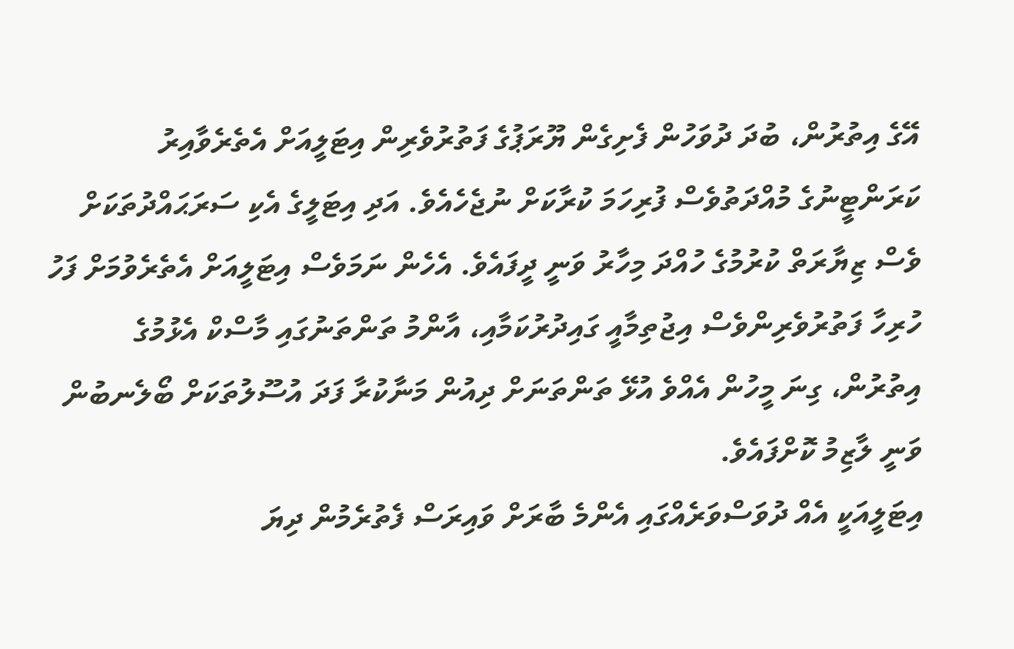އޭގެ އިތުރުން، ބުދަ ދުވަހުން ފެށިގެން ޔޫރަޕުގެ ފަތުރުވެރިން އިޓަލީއަށް އެތެރެވާއިރު ކަރަންޓީނުގެ މުއްދަތުވެސް ފުރިހަމަ ކުރާކަށް ނުޖެހެއެވެ. އަދި އިޓަލީގެ އެކި ސަރަޙައްދުތަކަށް ވެސް ޒިޔާރަތް ކުރުމުގެ ހުއްދަ މިހާރު ވަނީ ދީފައެވެ. އެހެން ނަމަވެސް އިޓަލީއަށް އެތެރެވުމަށް ފަހު ހުރިހާ ފަތުރުވެރިންވެސް އިޖުތިމާއީ ގައިދުރުކަމާއި، އާންމު ތަންތަނުގައި މާސްކް އެޅުމުގެ އިތުރުން، ގިނަ މީހުން އެއްވެ އުޅޭ ތަންތަނަށް ދިއުން މަނާކުރާ ފަދަ އުސޫލުތަކަށް ބޯލެނބުން ވަނީ ލާޒިމު ކޮށްފައެވެ.
އިޓަލީއަކީ އެއް ދުވަސްވަރެއްގައި އެންމެ ބާރަށް ވައިރަސް ފެތުރެމުން ދިޔަ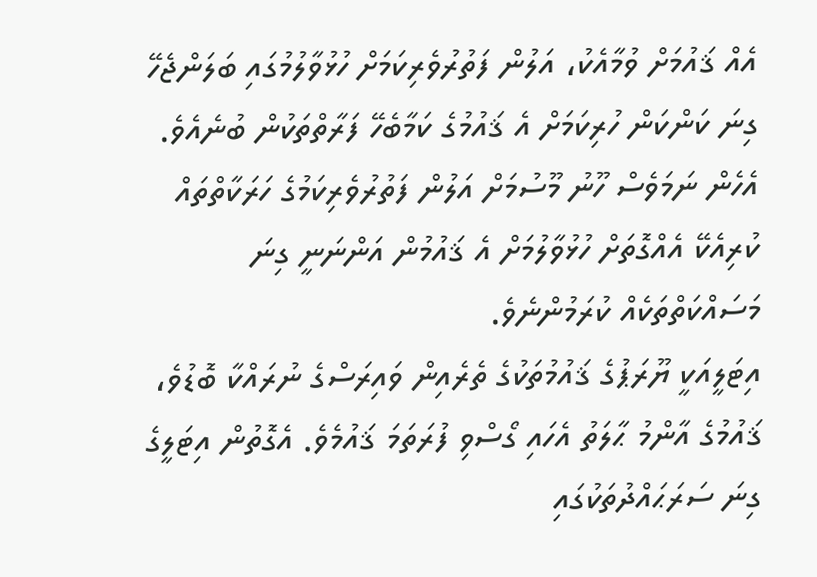އެއް ޤައުމަށް ވުމާއެކު، އަލުން ފަތުރުވެރިކަމަށް ހުޅުވާލުމުގައި ބަލަންޖެހޭ ގިނަ ކަންކަން ހުރިކަމަށް އެ ޤައުމުގެ ކަމާބެހޭ ފަރާތްތަކުން ބުނެއެވެ. އެހެން ނަމަވެސް ހޫނު މޫސުމަށް އަލުން ފަތުރުވެރިކަމުގެ ހަރަކާތްތައް ކުރިއެކޭ އެއްގޮތަށް ހުޅުވާލުމަށް އެ ޤައުމުން އަންނަނީ ގިނަ މަސައްކަތްތަކެއް ކުރަމުންނެވެ.
އިޓަލީއަކީ ޔޫރަޕުގެ ޤައުމުތަކުގެ ތެރެއިން ވައިރަސްގެ ނުރައްކާ ބޮޑުވެ، ޤައުމުގެ އާންމު ޙާލަތު އެހައި ގޯސްވި ފުރަތަމަ ޤައުމެވެ. އެގޮތުން އިޓަލީގެ ގިނަ ސަރަޙައްދުތަކުގައި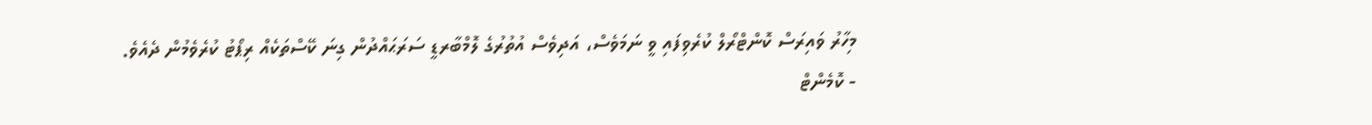މިހާރު ވައިރަސް ކޮންޓްރޯލް ކުރެވިފައި ވީ ނަމަވެސް، އަދިވެސް އުތުރުގެ ލޮމްބާރޑީ ސަރަޙައްދުން ގިނަ ކޭސްތަކެއް ރިޕޯޓު ކުރެވެމުން ދެއެވެ.
- ކޮމެންޓް